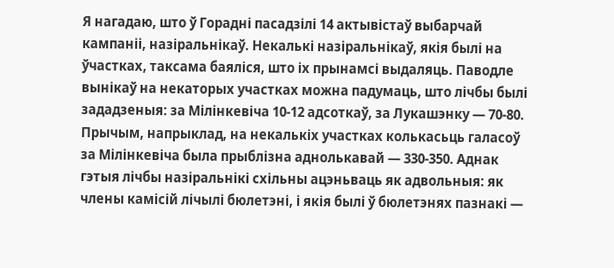Я нагадаю, што ў Горадні пасадзілі 14 актывістаў выбарчай кампаніі, назіральнікаў. Некалькі назіральнікаў, якія былі на ўчастках, таксама баяліся, што іх прынамсі выдаляць. Паводле вынікаў на некаторых участках можна падумаць, што лічбы былі зададзеныя: за Мілінкевіча 10-12 адсоткаў, за Лукашэнку — 70-80. Прычым, напрыклад, на некалькіх участках колькасьць галасоў за Мілінкевіча была прыблізна аднолькавай — 330-350. Аднак гэтыя лічбы назіральнікі схільны ацэньваць як адвольныя: як члены камісій лічылі бюлетэні, і якія былі ў бюлетэнях пазнакі —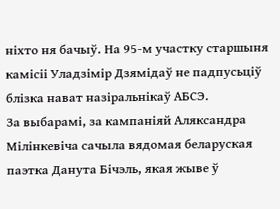ніхто ня бачыў. На 95-м участку старшыня камісіі Уладзімір Дзямідаў не падпусьціў блізка нават назіральнікаў АБСЭ.
За выбарамі, за кампаніяй Аляксандра Мілінкевіча сачыла вядомая беларуская паэтка Данута Бічэль, якая жыве ў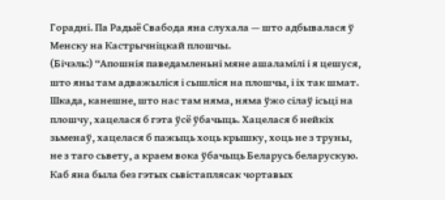Горадні. Па Радыё Свабода яна слухала — што адбывалася ў Менску на Кастрычніцкай плошчы.
(Бічэль:) “Апошнія паведамленьні мяне ашаламілі і я цешуся, што яны там адважыліся і сышліся на плошчы, і іх так шмат. Шкада, канешне, што нас там няма, няма ўжо сілаў ісьці на плошчу, хацелася б гэта ўсё ўбачыць. Хацелася б нейкіх зьменаў, хацелася б пажыць хоць крышку, хоць не з труны, не з таго сьвету, а краем вока ўбачыць Беларусь беларускую. Каб яна была без гэтых сьвістаплясак чортавых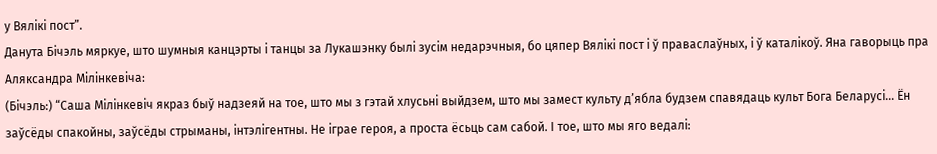у Вялікі пост”.
Данута Бічэль мяркуе, што шумныя канцэрты і танцы за Лукашэнку былі зусім недарэчныя, бо цяпер Вялікі пост і ў праваслаўных, і ў каталікоў. Яна гаворыць пра Аляксандра Мілінкевіча:
(Бічэль:) “Саша Мілінкевіч якраз быў надзеяй на тое, што мы з гэтай хлусьні выйдзем, што мы замест культу д’ябла будзем спавядаць культ Бога Беларусі… Ён заўсёды спакойны, заўсёды стрыманы, інтэлігентны. Не іграе героя, а проста ёсьць сам сабой. І тое, што мы яго ведалі: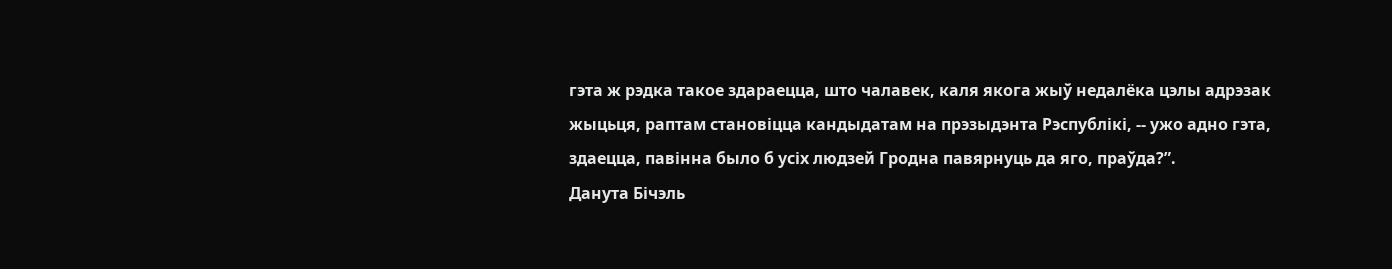гэта ж рэдка такое здараецца, што чалавек, каля якога жыў недалёка цэлы адрэзак жыцьця, раптам становіцца кандыдатам на прэзыдэнта Рэспублікі, -- ужо адно гэта, здаецца, павінна было б усіх людзей Гродна павярнуць да яго, праўда?”.
Данута Бічэль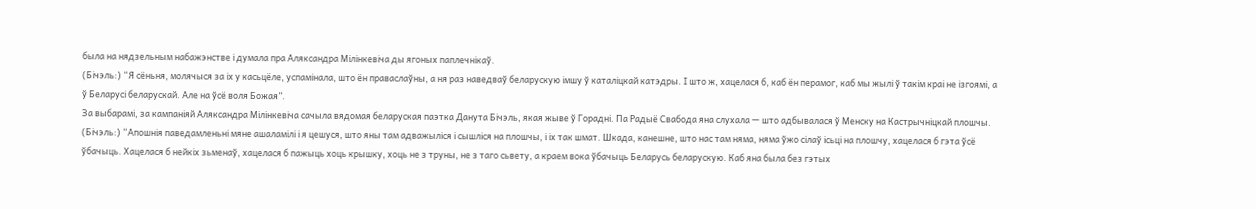была на нядзельным набажэнстве і думала пра Аляксандра Мілінкевіча ды ягоных паплечнікаў.
(Бічэль:) “Я сёньня, молячыся за іх у касьцёле, успамінала, што ён праваслаўны, а ня раз наведваў беларускую імшу ў каталіцкай катэдры. І што ж, хацелася б, каб ён перамог, каб мы жылі ў такім краі не ізгоямі, а ў Беларусі беларускай. Але на ўсё воля Божая”.
За выбарамі, за кампаніяй Аляксандра Мілінкевіча сачыла вядомая беларуская паэтка Данута Бічэль, якая жыве ў Горадні. Па Радыё Свабода яна слухала — што адбывалася ў Менску на Кастрычніцкай плошчы.
(Бічэль:) “Апошнія паведамленьні мяне ашаламілі і я цешуся, што яны там адважыліся і сышліся на плошчы, і іх так шмат. Шкада, канешне, што нас там няма, няма ўжо сілаў ісьці на плошчу, хацелася б гэта ўсё ўбачыць. Хацелася б нейкіх зьменаў, хацелася б пажыць хоць крышку, хоць не з труны, не з таго сьвету, а краем вока ўбачыць Беларусь беларускую. Каб яна была без гэтых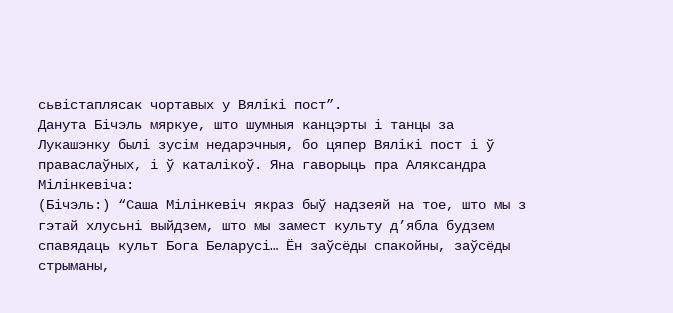сьвістаплясак чортавых у Вялікі пост”.
Данута Бічэль мяркуе, што шумныя канцэрты і танцы за Лукашэнку былі зусім недарэчныя, бо цяпер Вялікі пост і ў праваслаўных, і ў каталікоў. Яна гаворыць пра Аляксандра Мілінкевіча:
(Бічэль:) “Саша Мілінкевіч якраз быў надзеяй на тое, што мы з гэтай хлусьні выйдзем, што мы замест культу д’ябла будзем спавядаць культ Бога Беларусі… Ён заўсёды спакойны, заўсёды стрыманы,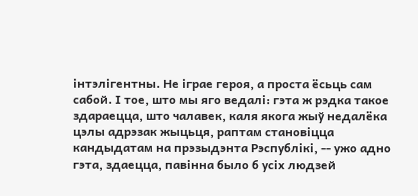інтэлігентны. Не іграе героя, а проста ёсьць сам сабой. І тое, што мы яго ведалі: гэта ж рэдка такое здараецца, што чалавек, каля якога жыў недалёка цэлы адрэзак жыцьця, раптам становіцца кандыдатам на прэзыдэнта Рэспублікі, -- ужо адно гэта, здаецца, павінна было б усіх людзей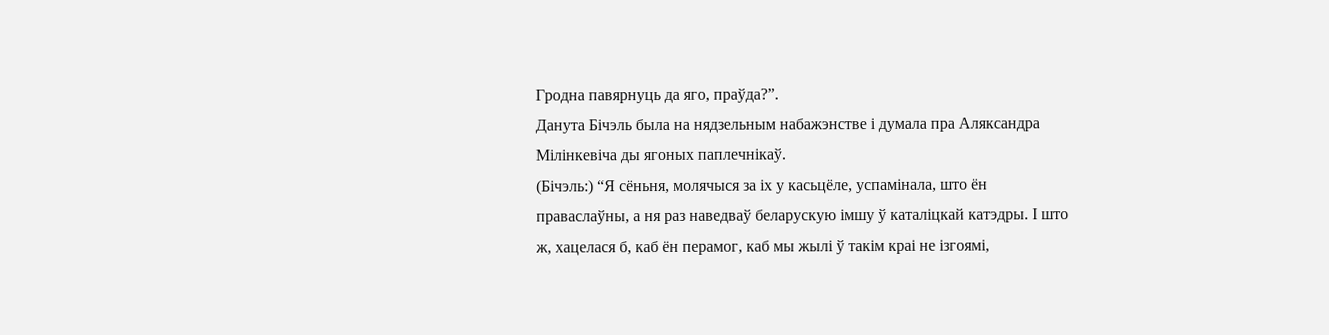Гродна павярнуць да яго, праўда?”.
Данута Бічэль была на нядзельным набажэнстве і думала пра Аляксандра Мілінкевіча ды ягоных паплечнікаў.
(Бічэль:) “Я сёньня, молячыся за іх у касьцёле, успамінала, што ён праваслаўны, а ня раз наведваў беларускую імшу ў каталіцкай катэдры. І што ж, хацелася б, каб ён перамог, каб мы жылі ў такім краі не ізгоямі,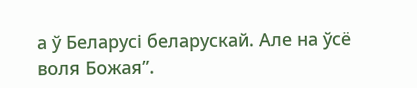а ў Беларусі беларускай. Але на ўсё воля Божая”.